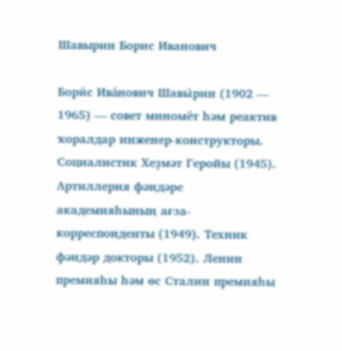Шавырин Борис Иванович

Бори́с Ива́нович Шавы́рин (1902 — 1965) — совет миномёт һәм реактив ҡоралдар инженер-конструкторы. Социалистик Хеҙмәт Геройы (1945). Артиллерия фәндәре академияһының ағза-корреспонденты (1949). Техник фәндәр докторы (1952). Ленин премияһы һәм өс Сталин премияһы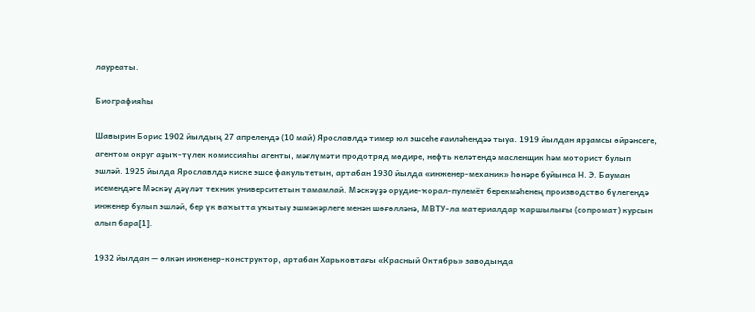лауреаты.

Биографияһы

Шавырин Борис 1902 йылдың 27 апрелендә (10 май) Ярославлдә тимер юл эшсеһе ғаиләһендәә тыуа. 1919 йылдан ярҙамсы өйрәнсеге, агентом округ аҙыҡ-түлек комиссияһы агенты, мәғлүмәти продотряд мөдире, нефть келәтендә масленщик һәм моторист булып эшләй. 1925 йылда Ярославлдә киске эшсе факультетын, артабан 1930 йылда «инженер-механик» һөнәре буйынса Н. Э. Бауман исемендәге Мәскәү дәүләт техник университетын тамамлай. Мәскәүҙә орудие-ҡорал-пулемёт берекмәһенең производство бүлегендә инженер булып эшләй, бер үк ваҡытта уҡытыу эшмәкәрлеге менән шөғөлләнә, МВТУ-ла материалдар ҡаршылығы (сопромат) курсын алып бара[1].

1932 йылдан — өлкән инженер-конструктор, артабан Харьковтағы «Красный Октябрь» заводында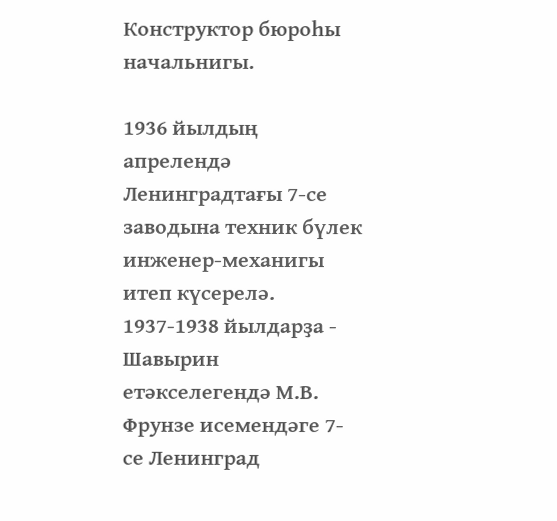Конструктор бюроһы начальнигы.

1936 йылдың апрелендә Ленинградтағы 7-се заводына техник бүлек инженер-механигы итеп күсерелә. 1937-1938 йылдарҙа - Шавырин етәкселегендә М.В. Фрунзе исемендәге 7-се Ленинград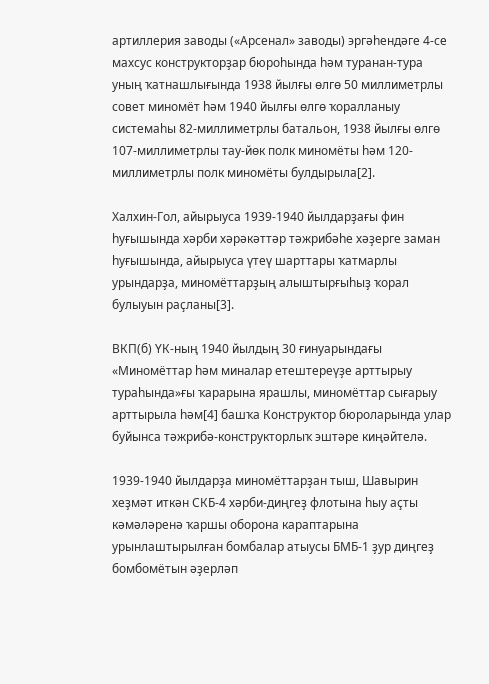артиллерия заводы («Арсенал» заводы) эргәһендәге 4-се махсус конструкторҙар бюроһында һәм туранан-тура уның ҡатнашлығында 1938 йылғы өлгө 50 миллиметрлы совет миномёт һәм 1940 йылғы өлгө ҡоралланыу системаһы 82-миллиметрлы батальон, 1938 йылғы өлгө 107-миллиметрлы тау-йөк полк миномёты һәм 120-миллиметрлы полк миномёты булдырыла[2].

Халхин-Гол, айырыуса 1939-1940 йылдарҙағы фин һуғышында хәрби хәрәкәттәр тәжрибәһе хәҙерге заман һуғышында, айырыуса үтеү шарттары ҡатмарлы урындарҙа, миномёттарҙың алыштырғыһыҙ ҡорал булыуын раҫланы[3].

ВКП(б) ҮК-ның 1940 йылдың 30 ғинуарындағы «Миномёттар һәм миналар етештереүҙе арттырыу тураһында»ғы ҡарарына ярашлы, миномёттар сығарыу арттырыла һәм[4] башҡа Конструктор бюроларында улар буйынса тәжрибә-конструкторлыҡ эштәре киңәйтелә.

1939-1940 йылдарҙа миномёттарҙан тыш, Шавырин хеҙмәт иткән СКБ-4 хәрби-диңгеҙ флотына һыу аҫты кәмәләренә ҡаршы оборона караптарына урынлаштырылған бомбалар атыусы БМБ-1 ҙур диңгеҙ бомбомётын әҙерләп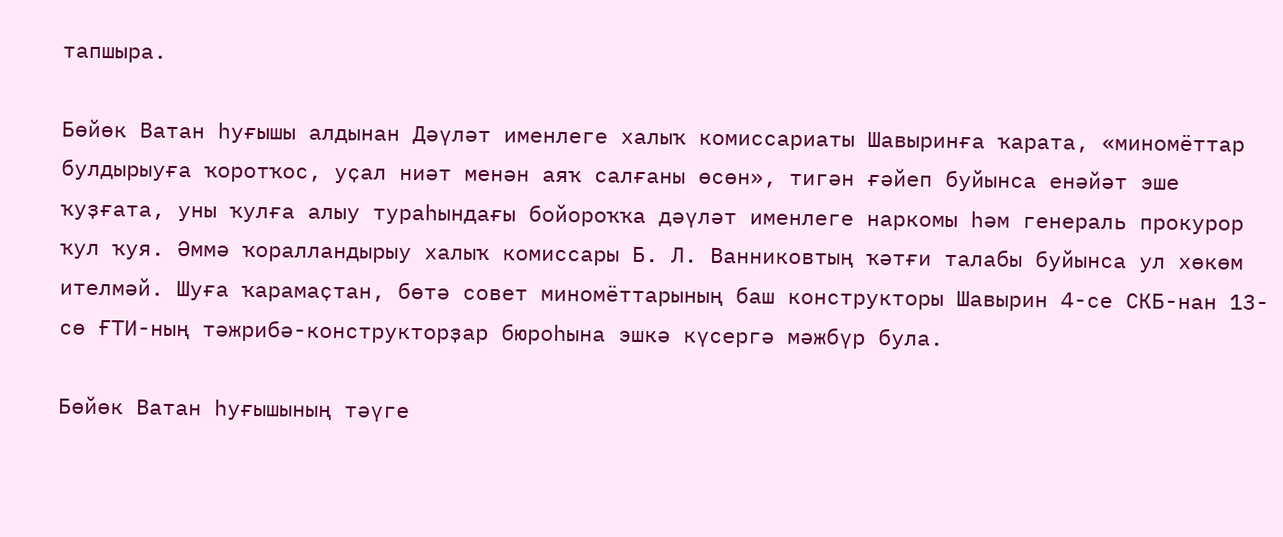тапшыра.

Бөйөк Ватан һуғышы алдынан Дәүләт именлеге халыҡ комиссариаты Шавыринға ҡарата, «миномёттар булдырыуға ҡоротҡос, уҫал ниәт менән аяҡ салғаны өсөн», тигән ғәйеп буйынса енәйәт эше ҡуҙғата, уны ҡулға алыу тураһындағы бойороҡҡа дәүләт именлеге наркомы һәм генераль прокурор ҡул ҡуя. Әммә ҡоралландырыу халыҡ комиссары Б. Л. Ванниковтың ҡәтғи талабы буйынса ул хөкөм ителмәй. Шуға ҡарамаҫтан, бөтә совет миномёттарының баш конструкторы Шавырин 4-се СКБ-нан 13-сө ҒТИ-ның тәжрибә-конструкторҙар бюроһына эшкә күсергә мәжбүр була.

Бөйөк Ватан һуғышының тәүге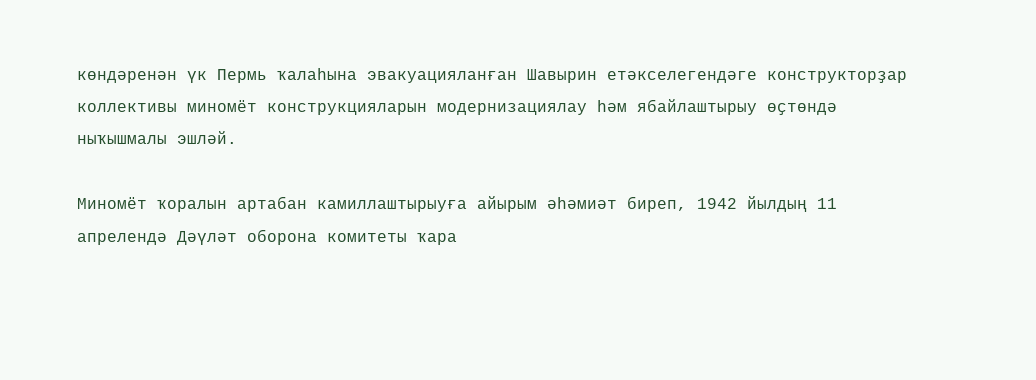көндәренән үк Пермь ҡалаһына эвакуацияланған Шавырин етәкселегендәге конструкторҙар коллективы миномёт конструкцияларын модернизациялау һәм ябайлаштырыу өҫтөндә ныҡышмалы эшләй.

Миномёт ҡоралын артабан камиллаштырыуға айырым әһәмиәт биреп, 1942 йылдың 11 апрелендә Дәүләт оборона комитеты ҡара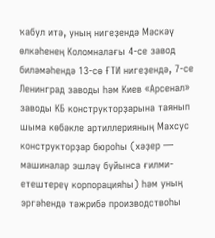ҡабул итә, уның нигеҙендә Мәскәү өлкәһенең Коломналағы 4-се завод биләмәһендә 13-сө ҒТИ нигеҙендә, 7-се Ленинград заводы һәм Киев «Арсенал» заводы КБ конструкторҙарына таянып шыма көбәкле артиллерияның Махсус конструкторҙар бюроһы (хәҙер — машиналар эшләү буйынса ғилми-етештереү корпорацияһы) һәм уның эргәһендә тәжрибә производствоһы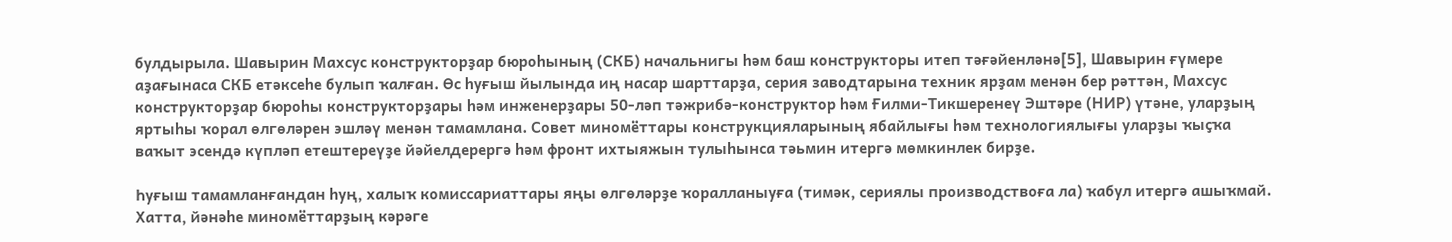булдырыла. Шавырин Махсус конструкторҙар бюроһының (СКБ) начальнигы һәм баш конструкторы итеп тәғәйенләнә[5], Шавырин ғүмере аҙағынаса СКБ етәксеһе булып ҡалған. Өс һуғыш йылында иң насар шарттарҙа, серия заводтарына техник ярҙам менән бер рәттән, Махсус конструкторҙар бюроһы конструкторҙары һәм инженерҙары 50-ләп тәжрибә-конструктор һәм Ғилми-Тикшеренеү Эштәре (НИР) үтәне, уларҙың яртыһы ҡорал өлгөләрен эшләү менән тамамлана. Совет миномёттары конструкцияларының ябайлығы һәм технологиялығы уларҙы ҡыҫҡа ваҡыт эсендә күпләп етештереүҙе йәйелдерергә һәм фронт ихтыяжын тулыһынса тәьмин итергә мөмкинлек бирҙе.

Һуғыш тамамланғандан һуң, халыҡ комиссариаттары яңы өлгөләрҙе ҡоралланыуға (тимәк, сериялы производствоға ла) ҡабул итергә ашыҡмай. Хатта, йәнәһе миномёттарҙың кәрәге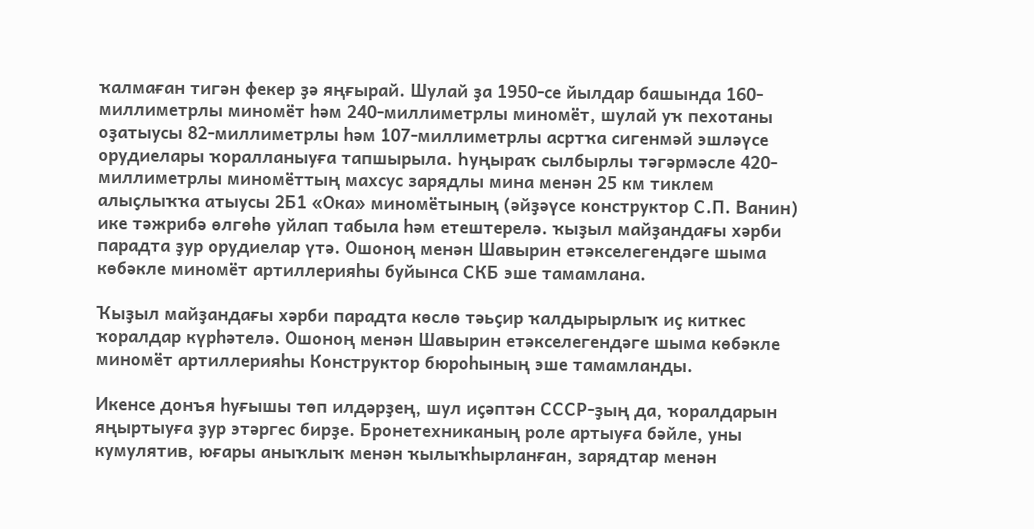ҡалмаған тигән фекер ҙә яңғырай. Шулай ҙа 1950-се йылдар башында 160-миллиметрлы миномёт һәм 240-миллиметрлы миномёт, шулай уҡ пехотаны оҙатыусы 82-миллиметрлы һәм 107-миллиметрлы асртҡа сигенмәй эшләүсе орудиелары ҡоралланыуға тапшырыла. Һуңыраҡ сылбырлы тәгәрмәсле 420-миллиметрлы миномёттың махсус зарядлы мина менән 25 км тиклем алыҫлыҡҡа атыусы 2Б1 «Ока» миномётының (әйҙәүсе конструктор С.П. Ванин) ике тәжрибә өлгөһө уйлап табыла һәм етештерелә. ҡыҙыл майҙандағы хәрби парадта ҙур орудиелар үтә. Ошоноң менән Шавырин етәкселегендәге шыма көбәкле миномёт артиллерияһы буйынса СКБ эше тамамлана.

Ҡыҙыл майҙандағы хәрби парадта көслө тәьҫир ҡалдырырлыҡ иҫ киткес ҡоралдар күрһәтелә. Ошоноң менән Шавырин етәкселегендәге шыма көбәкле миномёт артиллерияһы Конструктор бюроһының эше тамамланды.

Икенсе донъя һуғышы төп илдәрҙең, шул иҫәптән СССР-ҙың да, ҡоралдарын яңыртыуға ҙур этәргес бирҙе. Бронетехниканың роле артыуға бәйле, уны кумулятив, юғары аныҡлыҡ менән ҡылыҡһырланған, зарядтар менән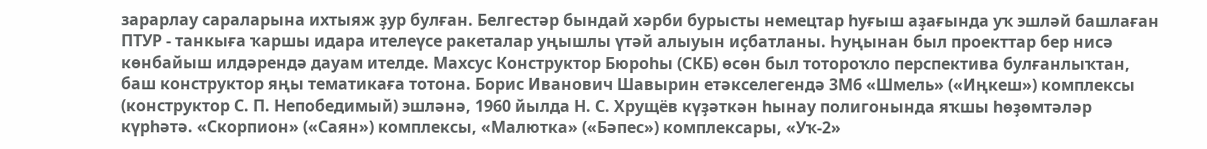зарарлау сараларына ихтыяж ҙур булған. Белгестәр бындай хәрби бурысты немецтар һуғыш аҙағында уҡ эшләй башлаған ПТУР - танкыға ҡаршы идара ителеүсе ракеталар уңышлы үтәй алыуын иҫбатланы. Һуңынан был проекттар бер нисә көнбайыш илдәрендә дауам ителде. Махсус Конструктор Бюроһы (СКБ) өсөн был тотороҡло перспектива булғанлыҡтан, баш конструктор яңы тематикаға тотона. Борис Иванович Шавырин етәкселегендә 3М6 «Шмель» («Иңкеш») комплексы (конструктор С. П. Непобедимый) эшләнә, 1960 йылда Н. С. Хрущёв күҙәткән һынау полигонында яҡшы һөҙөмтәләр күрһәтә. «Скорпион» («Саян») комплексы, «Малютка» («Бәпес») комплексары, «Уҡ-2»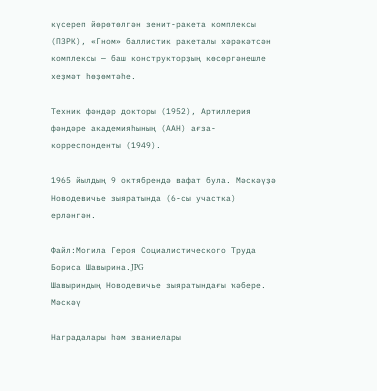күсереп йөрөтөлгән зенит-ракета комплексы (ПЗРК), «Гном» баллистик ракеталы хәрәкәтсән комплексы — баш конструкторҙың көсөргәнешле хеҙмәт һөҙөмтәһе.

Техник фәндәр докторы (1952), Артиллерия фәндәре академияһының (ААН) ағза-корреспонденты (1949).

1965 йылдың 9 октябрендә вафат була. Мәскәүҙә Новодевичье зыяратында (6-сы участка) ерләнгән.

Файл:Могила Героя Социалистического Труда Бориса Шавырина.JPG
Шавыриндың Новодевичье зыяратындағы ҡәбере. Мәскәү

Наградалары һәм званиелары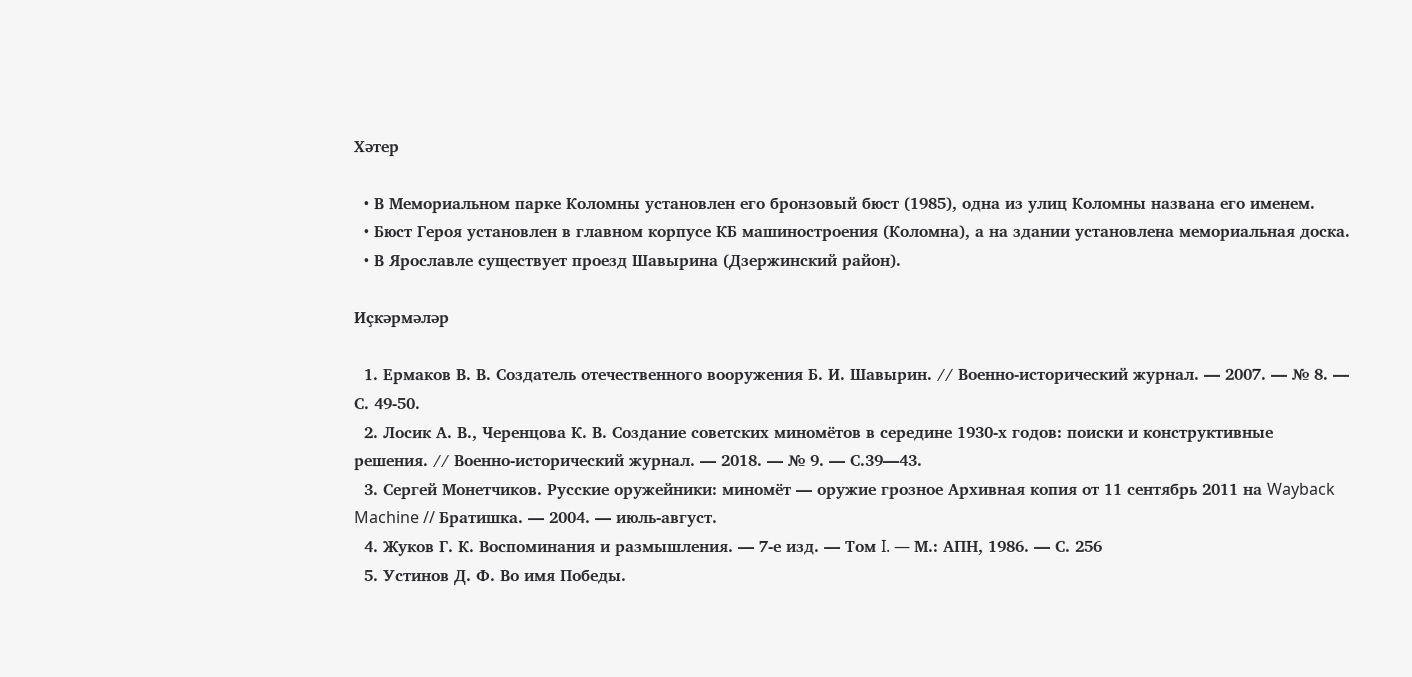Хәтер

  • В Мемориальном парке Коломны установлен его бронзовый бюст (1985), одна из улиц Коломны названа его именем.
  • Бюст Героя установлен в главном корпусе КБ машиностроения (Коломна), а на здании установлена мемориальная доска.
  • В Ярославле существует проезд Шавырина (Дзержинский район).

Иҫкәрмәләр

  1. Ермаков В. В. Создатель отечественного вооружения Б. И. Шавырин. // Военно-исторический журнал. — 2007. — № 8. — С. 49-50.
  2. Лосик А. В., Черенцова К. В. Создание советских миномётов в середине 1930-х годов: поиски и конструктивные решения. // Военно-исторический журнал. — 2018. — № 9. — С.39—43.
  3. Сергей Монетчиков. Русские оружейники: миномёт — оружие грозное Архивная копия от 11 сентябрь 2011 на Wayback Machine // Братишка. — 2004. — июль-август.
  4. Жуков Г. К. Воспоминания и размышления. — 7-е изд. — Том I. — М.: АПН, 1986. — С. 256
  5. Устинов Д. Ф. Во имя Победы.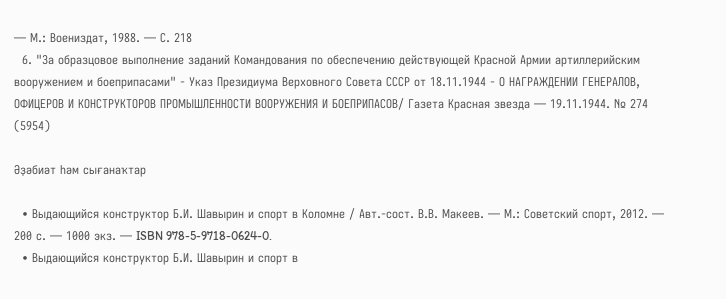— М.: Воениздат, 1988. — С. 218
  6. "За образцовое выполнение заданий Командования по обеспечению действующей Красной Армии артиллерийским вооружением и боеприпасами" - Указ Президиума Верховного Совета СССР от 18.11.1944 - О НАГРАЖДЕНИИ ГЕНЕРАЛОВ, ОФИЦЕРОВ И КОНСТРУКТОРОВ ПРОМЫШЛЕННОСТИ ВООРУЖЕНИЯ И БОЕПРИПАСОВ/ Газета Красная звезда — 19.11.1944. № 274 (5954)

Әҙәбиәт һәм сығанаҡтар

  • Выдающийся конструктор Б.И. Шавырин и спорт в Коломне / Авт.-сост. В.В. Макеев. — М.: Советский спорт, 2012. — 200 с. — 1000 экз. — ISBN 978-5-9718-0624-0.
  • Выдающийся конструктор Б.И. Шавырин и спорт в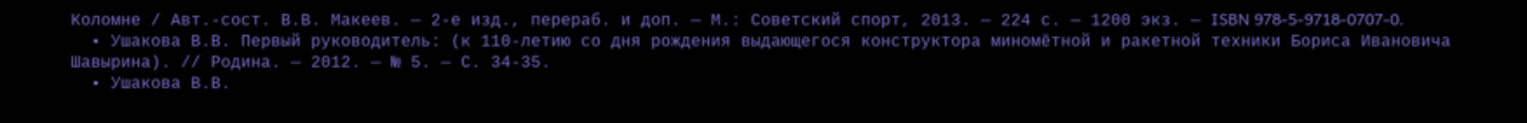Коломне / Авт.-сост. В.В. Макеев. — 2-е изд., перераб. и доп. — М.: Советский спорт, 2013. — 224 с. — 1200 экз. — ISBN 978-5-9718-0707-0.
  • Ушакова В.В. Первый руководитель: (к 110-летию со дня рождения выдающегося конструктора миномётной и ракетной техники Бориса Ивановича Шавырина). // Родина. — 2012. — № 5. — С. 34-35.
  • Ушакова В.В.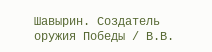Шавырин. Создатель оружия Победы / В.В.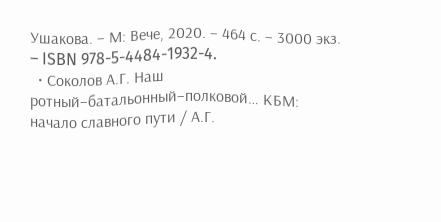Ушакова. – М: Вече, 2020. – 464 с. – 3000 экз. – ISBN 978-5-4484-1932-4.
  • Соколов А.Г. Наш ротный–батальонный–полковой… КБМ: начало славного пути / А.Г.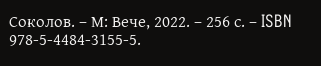Соколов. – М: Вече, 2022. – 256 с. – ISBN 978-5-4484-3155-5.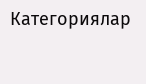Категориялар